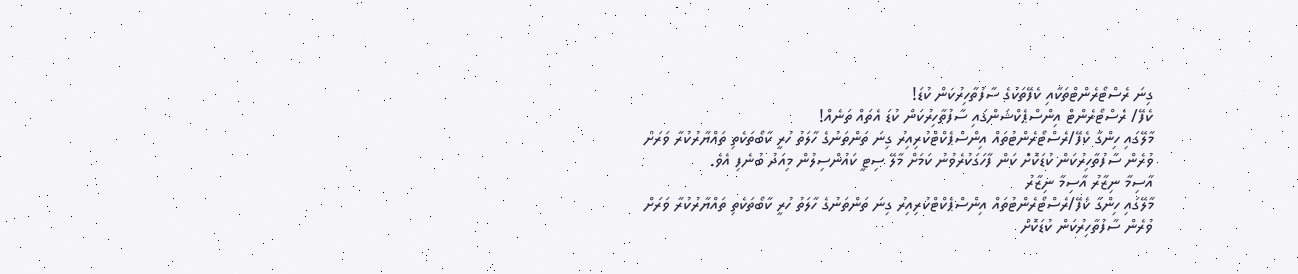ގިނަ ރެސްޓޯރެންޓްތަކާއި ކެފޭތަކުގެ ސާފުތާހިރުކަން ކުޑަ!
ކެފޭ/ ރެސްޓޯރެންޓް އިންސްޕެކްޝަންގައި ސާފުތާހިރުކަން ކުޑަ އެތައް ތަނެއް!
މާލޭގައި ހިންގާ ކެފޭ/ރެސްޓޯރެންޓުތައް އިންސްޕެކްޓްކުރިއިރު ގިނަ ތަންތަނުގެ ހާލަތު ހުރީ ކާބޯތަކެތި ތައްޔާރުކުރާ ވަރަށް ވުރެން ސާފުތާހިރުކަން ކުޑަކޮށް ކަން ފާހަގަކުރެވުނު ކަމަށް މާލޭ ސިޓީ ކައުންސިލުން މިއަދު ބުނެފި އެވެ.
އާސިމާ ނިޒާރު އާސިމާ ނިޒާރު
މާލޭގައި ހިންގާ ކެފޭ/ރެސްޓޯރެންޓުތައް އިންސްޕެކްޓްކުރިއިރު ގިނަ ތަންތަނުގެ ހާލަތު ހުރީ ކާބޯތަކެތި ތައްޔާރުކުރާ ވަރަށް ވުރެން ސާފުތާހިރުކަން ކުޑަކޮށް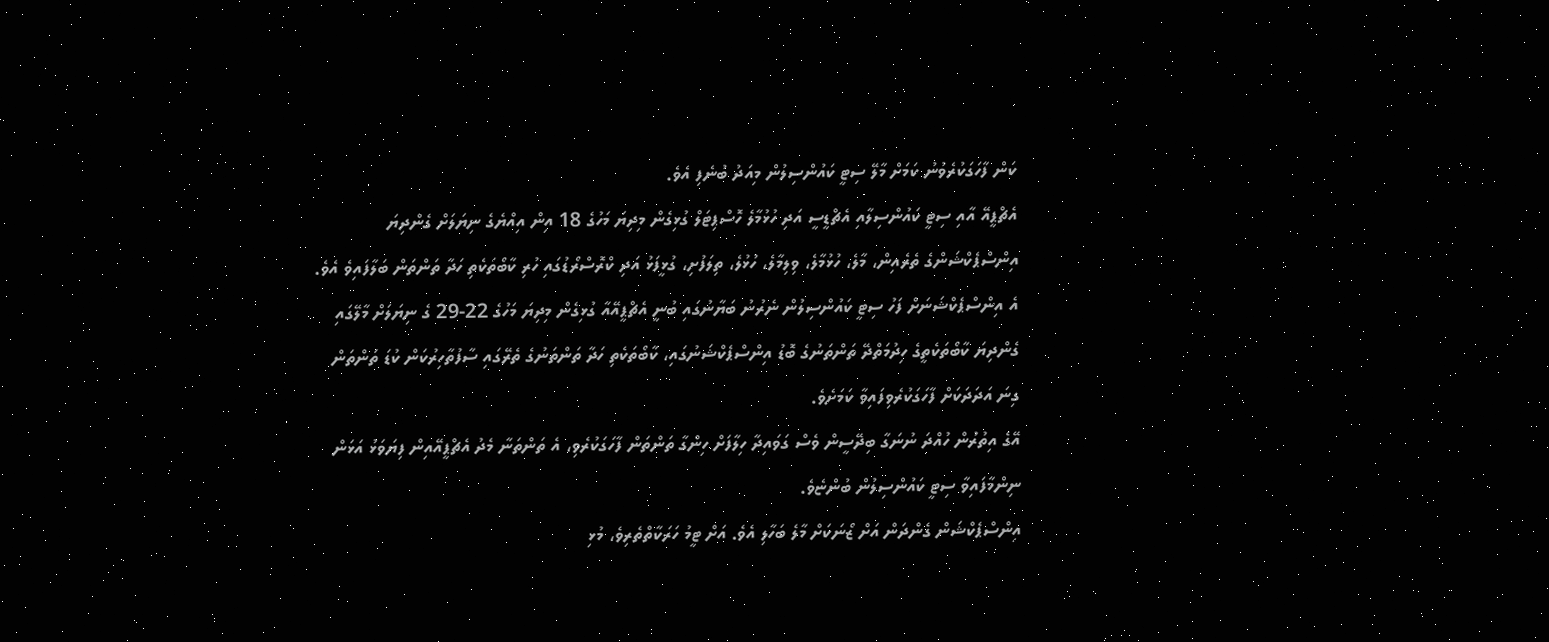ކަން ފާހަގަކުރެވުނު ކަމަށް މާލޭ ސިޓީ ކައުންސިލުން މިއަދު ބުނެފި އެވެ.
އެޗްޕީއޭ އާއި ސިޓީ ކައުންސިލާއި އެޗްޑީސީ އަދި ހުޅުމާލެ ހޮސްޕިޓަލް ގުޅިގެން މިދިޔަ މަހުގެ 18 އިން އިއްޔެގެ ނިޔަލަށް ގެންދިޔަ އިންސްޕެކްޝަންގެ ތެރެއިން، މާލެ، ހުޅުމާލެ، ވިލިމާލެ، ހުޅުލެ، ތިލަފުށި، ގުޅީފަޅު އަދި ކްރޮސްރޯޑުގައި ހުރި ކާބޯތަކެތި ހަދާ ތަންތަން ބަލާފައިވެ އެވެ.
އެ އިންސްޕެކްޝަނަށް ފަހު ސިޓީ ކައުންސިލުން ނެރުނު ބަޔާނުގައި ބުނީ އެޗްޕީއޭއާ ގުޅިގެން މިދިޔަ މަހުގެ 22-29 ގެ ނިޔަލަށް މާލޭގައި ގެންދިޔަ ކާބޯތަކެތީގެ ހިދުމަތްދޭ ތަންތަނުގެ ބޮޑު އިންސްޕެކްޝަނުގައި، ކާބޯތަކެތި ހަދާ ތަންތަނުގެ ތެރޭގައި ސާފުތާހިރުކަން ކުޑަ ތަންތަން ގިނަ އަދަދަކަށް ފާހަގަކުރެވިފައިވާ ކަމަށެވެ.
އޭގެ އިތުރުން ހުއްދަ ނުނަގާ ބިދޭސީން ވެސް ގަވައިދާ ހިލާފަށް ހިންގާ ތަންތަން ފާހަގަކުރެވި، އެ ތަންތަނާ މެދު އެޗްޕީއޭއިން ފިޔަވަޅު އަޅަން ނިންމާފައިވާ ސިޓީ ކައުންސިލުން ބުންޏެވެ.
އިންސްޕެކްޝަން ގެންދަން އަށް ޒޯނަކަށް މާލެ ބަހާލި އެވެ. އަށް ޓީމު ހަރަކާތްތެރިވެ، މުޅި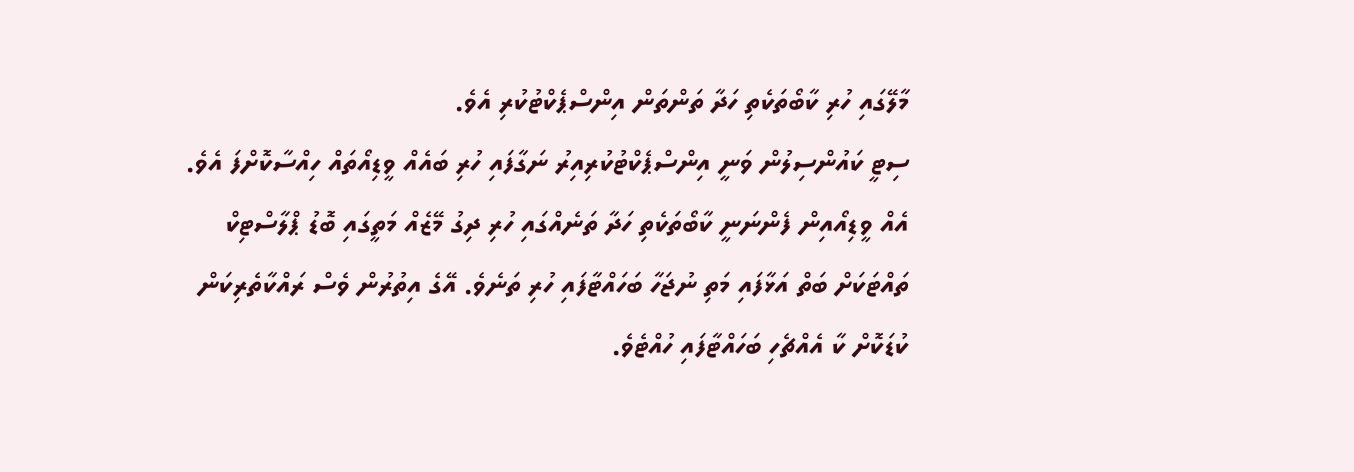މާލޭގައި ހުރި ކާބޯތަކެތި ހަދާ ތަންތަން އިންސްޕެކްޓުކުރި އެވެ.
ސިޓީ ކައުންސިލުން ވަނީ އިންސްޕެކްޓުކުރިއިރު ނަގާފައި ހުރި ބައެއް ވީޑިއޯތައް ހިއްސާކޮށްފަ އެވެ.
އެއް ވީޑިއޯއިން ފެންނަނީ ކާބޯތަކެތި ހަދާ ތަނެއްގައި ހުރި ދިގު މޭޒެއް މަތީގައި ބޮޑު ޕްލާސްޓިކް ތައްޓަކަށް ބަތް އަޅާފައި މަތި ނުޖަހާ ބަހައްޓާފައި ހުރި ތަނެވެ. އޭގެ އިތުރުން ވެސް ރައްކާތެރިކަން ކުޑަކޮށް ކާ އެއްޗެހި ބަހައްޓާފައި ހުއްޓެވެ.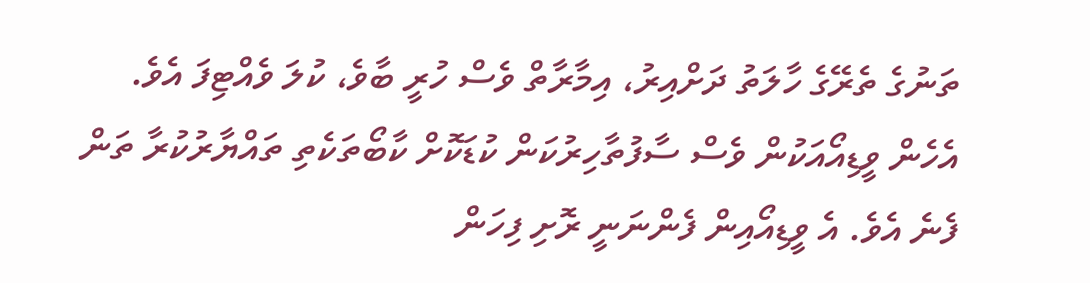ތަނުގެ ތެރޭގެ ހާލަތު ދަށްއިރު، އިމާރާތް ވެސް ހުރީ ބާވެ، ކުލަ ވެއްޓިފަ އެވެ.
އެހެން ވީޑިއޯއަކުން ވެސް ސާފުތާހިރުކަން ކުޑަކޮށް ކާބޯތަކެތި ތައްޔާރުކުރާ ތަން ފެނެ އެވެ. އެ ވީޑިއޯއިން ފެންނަނީ ރޮށި ފިހަން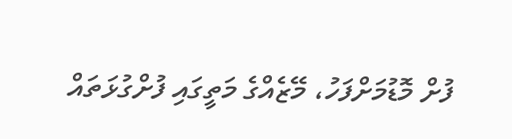ފުށް މޮޑުމަށްފަހު، މޭޒެއްގެ މަތީގައި ފުށްގުޅަތައް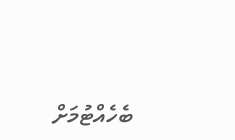ބެހެއްޓުމަށް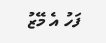ފަހު އެ މޭޒު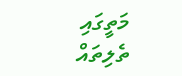މަތީގައި ތެލިތައް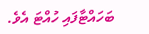ބަހައްޓާފައި ހުއްޓަ އެވެ.